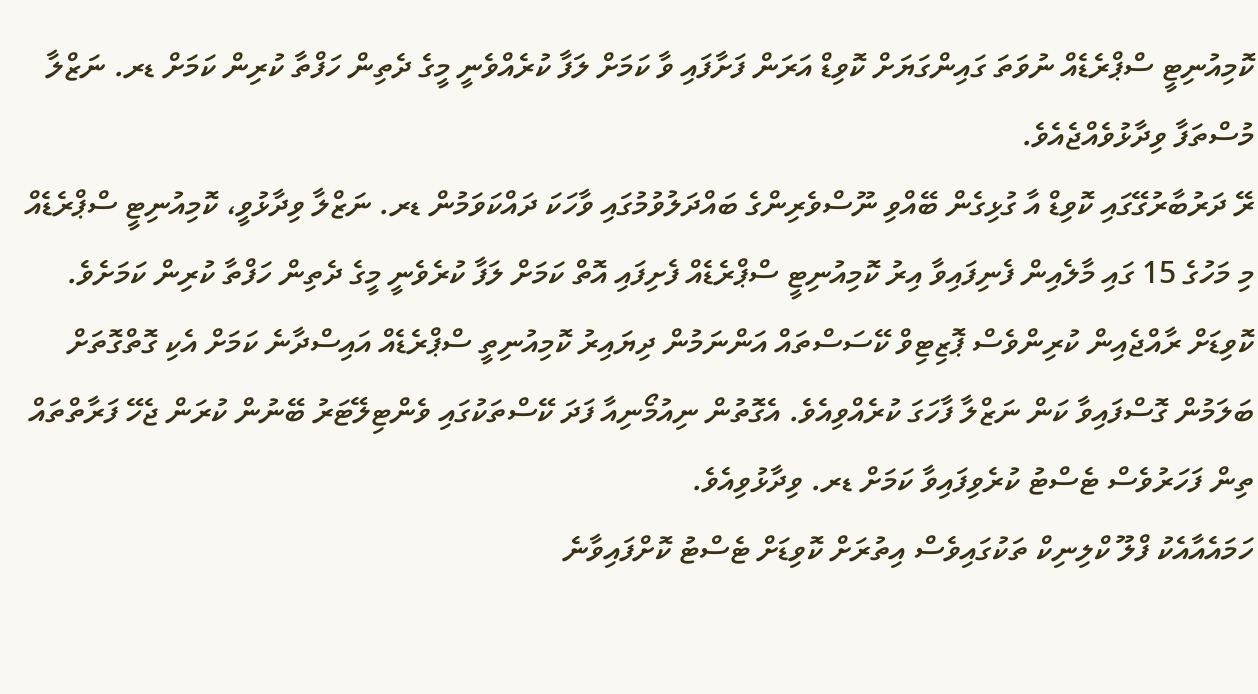ކޮމިއުނިޓީ ސްޕްރެޑެއް ނުވަތަ ގައިންގަޔަށް ކޮވިޑް އަރަން ފަށާފައި ވާ ކަމަށް ލަފާ ކުރެއްވެނީ މީގެ ދެތިން ހަފްތާ ކުރިން ކަމަށް ޑރ. ނަޒްލާ މުސްތަފާ ވިދާޅުވެއްޖެއެވެ.
ރޭ ދަރުބާރުގޭގައި ކޮވިޑް އާ ގުޅިގެން ބޭއްވި ނޫސްވެރިންގެ ބައްދަލުވުމުގައި ވާހަކަ ދައްކަވަމުން ޑރ. ނަޒްލާ ވިދާޅުވީ، ކޮމިއުނިޓީ ސްޕްރެޑެއް މި މަހުގެ 15 ގައި މާލެއިން ފެނިފައިވާ އިރު ކޮމިއުނިޓީ ސްޕްރެޑެއް ފެށިފައި އޮތް ކަމަށް ލަފާ ކުރެވެނީ މީގެ ދެތިން ހަފްތާ ކުރިން ކަމަށެވެ. ކޮވިޑަށް ރާއްޖެއިން ކުރިންވެސް ޕޮޒިޓިވް ކޭސަސްތައް އަންނަމުން ދިޔައިރު ކޮމިއުނިތީ ސްޕްރެޑެއް އައިސްދާނެ ކަމަށް އެކި ގޮތްގޮތަށް ބަލަމުން ގޮސްފައިވާ ކަން ނަޒްލާ ފާހަގަ ކުރެއްވިއެވެ. އެގޮތުން ނިއުމޯނިއާ ފަދަ ކޭސްތަކުގައި ވެންޓިލޭޓަރު ބޭނުން ކުރަން ޖެހޭ ފަރާތްތައް ތިން ފަހަރުވެސް ޓެސްޓު ކުރެވިފައިވާ ކަމަށް ޑރ. ވިދާޅުވިއެވެ.
ހަމައެއާއެކު ފްލޫ ކްލިނިކް ތަކުގައިވެސް އިތުރަށް ކޮވިޑަށް ޓެސްޓު ކޮށްފައިވާނެ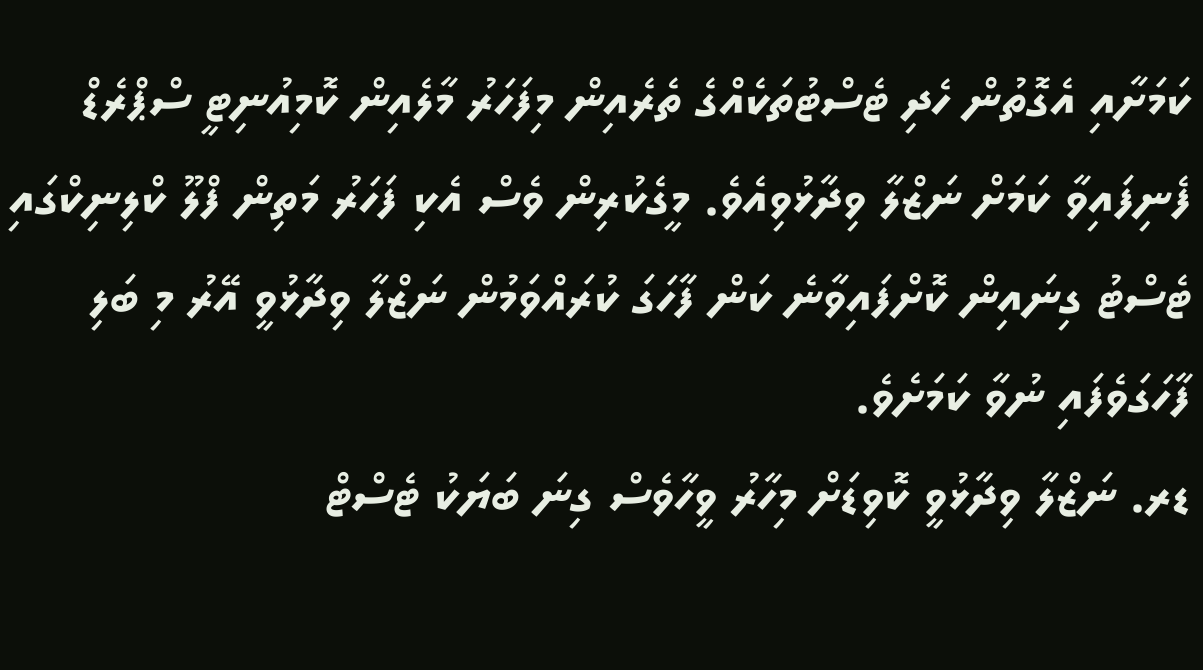ކަމަށާއި އެގޮތުން ހެދި ޓެސްޓުތަކެއްގެ ތެރެއިން މިފަހަރު މާލެއިން ކޮމިއުނިޓީ ސްޕްރެޑް ފެނިފައިވާ ކަމަށް ނަޒްލާ ވިދާޅުވިއެވެ. މީގެކުރިން ވެސް އެކި ފަހަރު މަތިން ފްލޫ ކްލިނިކްގައި ޓެސްޓު ގިނައިން ކޮށްފައިވާނެ ކަން ފާހަގަ ކުރައްވަމުން ނަޒްލާ ވިދާޅުވީ އޭރު މި ބަލި ފާހަގަވެފައި ނުވާ ކަމަށެވެ.
ޑރ. ނަޒްލާ ވިދާޅުވީ ކޮވިޑަށް މިހާރު ވީހާވެސް ގިނަ ބަޔަކު ޓެސްޓް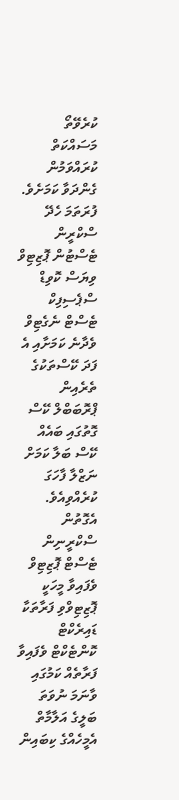ކުރެވޭތޯ މަސައްކަތް ކުރައްވަމުން ގެންދަވާ ކަމަށެވެ. ފުރަތަމަ ހެދޭ ސްކްރީން ޓެސްޓުން ޕޮޒިޓިވް ވިޔަސް ކޮވިޑް ސްޕެސިފިކް ޓެސްޓް ނެގެޓިވް ވެދާނެ ކަމަށާއި އެ ފަދަ ކޭސްތަކުގެ ތެރެއިން ޕްރޮބަބްލް ކޭސް ގޮތުގައި ބައެއް ކޭސް ބަލާ ކަމަށް ނަޒްލާ ފާހަގަ ކުރެއްވިއެވެ. އެގޮތުން ސްކްރީނިން ޓެސްޓް ޕޮޒިޓިވް ވެފައިވާ މީހަކީ ޕޮޒިޓިވްވި ފަރާތަކާ ޑައިރެކްޓް ކޮންޓެކްޓް ވެފައިވާ ފަރާތެއް ކަމުގައި ވާނަމަ ނުވަތަ ބަލީގެ އަލާމާތް އެމީހެއްގެ ކިބައިން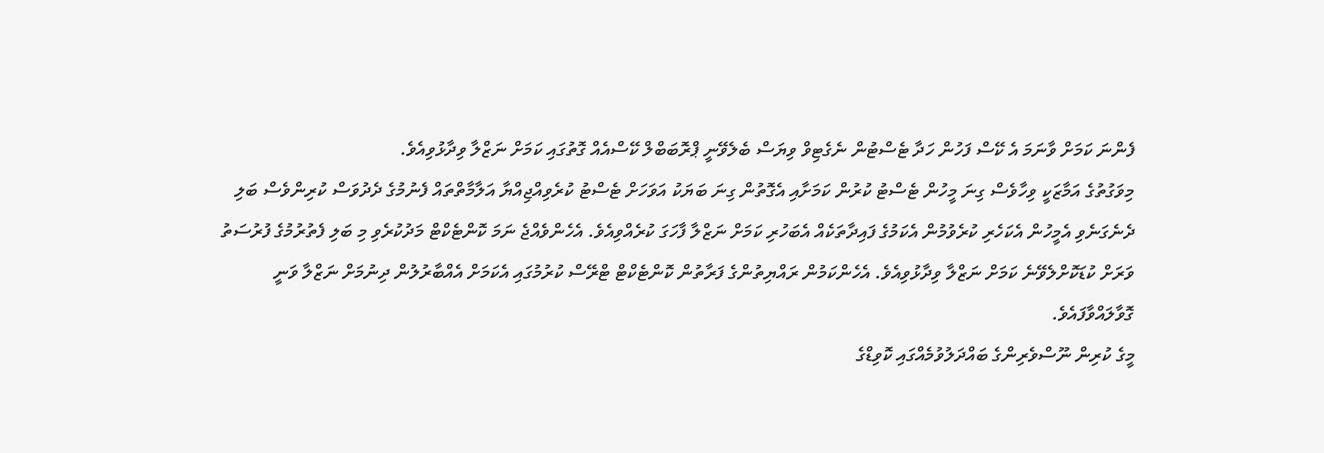ފެންނަ ކަމަށް ވާނަމަ އެ ކޭސް ފަހުން ހަދާ ޓެސްޓުން ނެގެޓިވް ވިޔަސް ބެލެވޭނީ ޕްރޮބަބްލް ކޭސްއެއް ގޮތުގައި ކަމަށް ނަޒްލާ ވިދާޅުވިއެވެ.
މިވަގުތުގެ އަމާޒަކީ ވިހާވެސް ގިނަ މީހުން ޓެސްޓު ކުރުން ކަމަށާއި އެގޮތުން ގިނަ ބަޔަކު އަވަހަށް ޓެސްޓު ކުރެވިއްޖިއްޔާ އަލާމާތްތައް ފެނުމުގެ ދެދުވަސް ކުރިންވެސް ބަލި ދެނެގަނެވި އެމީހުން އެކަހެރި ކުރެވުމުން އެކަމުގެ ފައިދާތަކެއް އެބަހުރި ކަމަށް ނަޒްލާ ފާހަގަ ކުރެއްވިއެވެ. އެހެންވެއްޖެ ނަމަ ކޮންޓެކްޓް މަދުކުރެވި މި ބަލި ފެތުރުމުގެ ފުރުސަތު ވަރަށް ކުޑަކޮށްލެވޭނެ ކަމަށް ނަޒްލާ ވިދާޅުވިއެވެ. އެހެންކަމުން ރައްޔިތުންގެ ފަރާތުން ކޮންޓެކްޓް ޓްރޭސް ކުރުމުގައި އެކަމަށް އެއްބާރުލުން ދިނުމަށް ނަޒްލާ ވަނީ ގޮވާލައްވާފައެވެ.
މީގެ ކުރިން ނޫސްވެރިންގެ ބައްދަލުވުމެއްގައި ކޮވިޑްގެ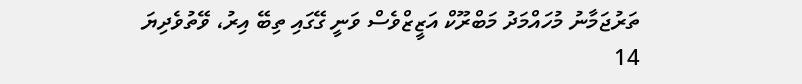ތަރުޖަމާނު މުހައްމަދު މަބްރޫކް އަޒީޒްވެސް ވަނީ ގޭގައި ތިބޭ އިރު، ވޭތުވެދިޔަ 14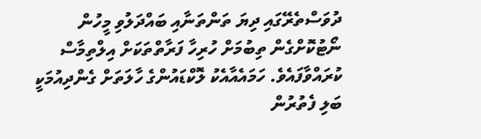ދުވަސްތެރޭގައި ދިޔަ ތަންތަނާއި ބައްދަލުވި މީހުން ނޯޓުކޮށްގެން ތިބުމަށް ހުރިހާ ފަރާތްތަކަށް އިލްތިމާސް ކުރައްވާފައެވެ. ހަމައެއާއެކު ލޮކްޑައުންގެ ހާލަތަށް ގެންދިއުމަކީ ބަލި ފެތުރުން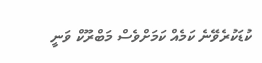ކުޑަކުރެވޭނެ ކަމެއް ކަމަށްވެސް މަބްރޫކް ވަނީ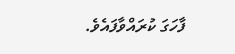ފާހަގަ ކުރައްވާފައެވެ.